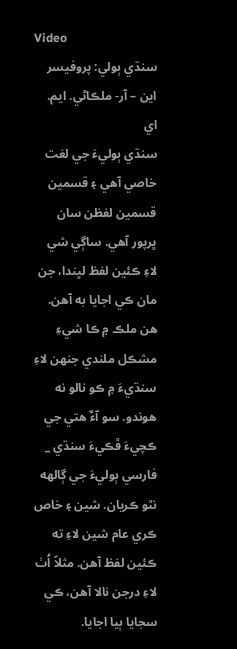Video
سنڌي ٻولي: پروفيسر اين – آر- ملڪاڻي. ايم. اي
سنڌي ٻوليءَ جي لغت خاصي آهي ۽ قسمين قسمين لفظن سان ڀرپور آهي. ساڳي شي لاءِ ڪئين لفظ لڀندا، جن مان ڪي اجايا به آهن. هن ملڪ ۾ ڪا شيءِ مشڪل ملندي جنهن لاءِ سنڌيءَ ۾ ڪو نالو نه هوندو. سو آءٌ هتي جي ڪچيءَ ڦڪيءَ سنڌي _ فارسي ٻوليءَ جي ڳالهه نٿو ڪريان. شين ۽ خاص ڪري عام شين لاءِ ته ڪئين لفظ آهن. مثلاً اُٺ لاءِ درجن نالا آهن، ڪي سجايا ٻيا اجايا.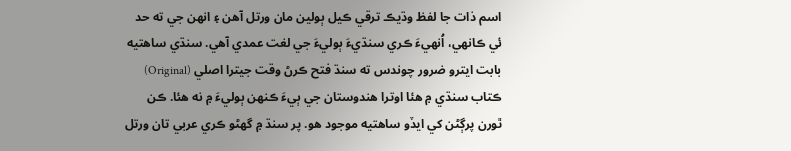اسم ذات جا لفظ وڌيڪ ترقي ڪيل ٻولين مان ورتل آهن ۽ انهن جي ته حد ئي ڪانهي، اُنهيءَ ڪري سنڌيءَ ٻوليءَ جي لغت عمدي آهي. سنڌي ساهتيه بابت ايترو ضرور چوندس ته سنڌ فتح ڪرڻ وقت جيترا اصلي (Original) ڪتاب سنڌي ۾ هئا اوترا هندوستان جي ٻيءَ ڪنهن ٻوليءَ ۾ نه هئا. ڪن ٿورن پرڳڻن کي ايڏو ساهتيه موجود هو. پر سنڌ ۾ گهڻو ڪري عربي تان ورتل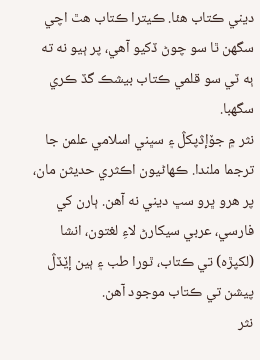ديني ڪتاب هئا. ڪيترا ڪتاب هٿ اچي سگهن ٿا سو چوڻ ڏکيو آهي، پر ٻيو نه ته ٻه ٽي سو قلمي ڪتاب بيشڪ گڏ ڪري سگهبا.
نثر ۾ جۆإڎۑكڷ ۽ سڀني اسلامي علمن جا ترجما ملندا. ڪهاڻيون اڪثري حديثن مان، پر هرو ڀرو سڀ ديني نه آهن. ٻارن کي فارسي، عربي سيکارڻ لاءِ لغتون، انشا (لکپڙه) تي ڪتاب، ٿورا طب ۽ ٻين إێڏڷ پيشن تي ڪتاب موجود آهن.
نثر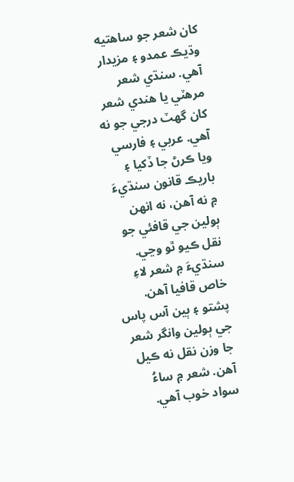کان شعر جو ساهتيه وڌيڪ عمدو ۽ مزيدار آهي. سنڌي شعر مرهٽي يا هندي شعر کان گهٽ درجي جو نه آهي. عربي ۽ فارسي ويا ڪرڻ جا ڏکيا ۽ باريڪ قانون سنڌيءَ ۾ نه آهن، نه انهن ٻولين جي قافئي جو نقل ڪيو ٿو وڃي. سنڌيءَ ۾ شعر لاءِ خاص قافيا آهن. پشتو ۽ ٻين آس پاس جي ٻولين وانگر شعر جا وزن نقل نه ڪيل آهن. شعر ۾ ساءُ سواد خوب آهي.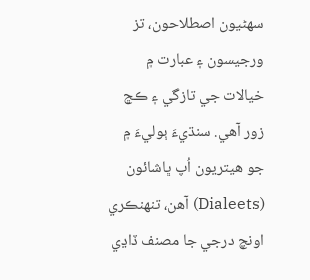سهڻيون اصطلاحون، تز ورجيسون ۽ عبارت ۾ خيالات جي تازگي ۽ ڪڇ زور آهي. سنڌيءَ ٻوليءَ ۾ جو هيتريون اُپ ڀاشائون (Dialeets) آهن، تنهنڪري اونچ درجي جا مصنف ڏاڍي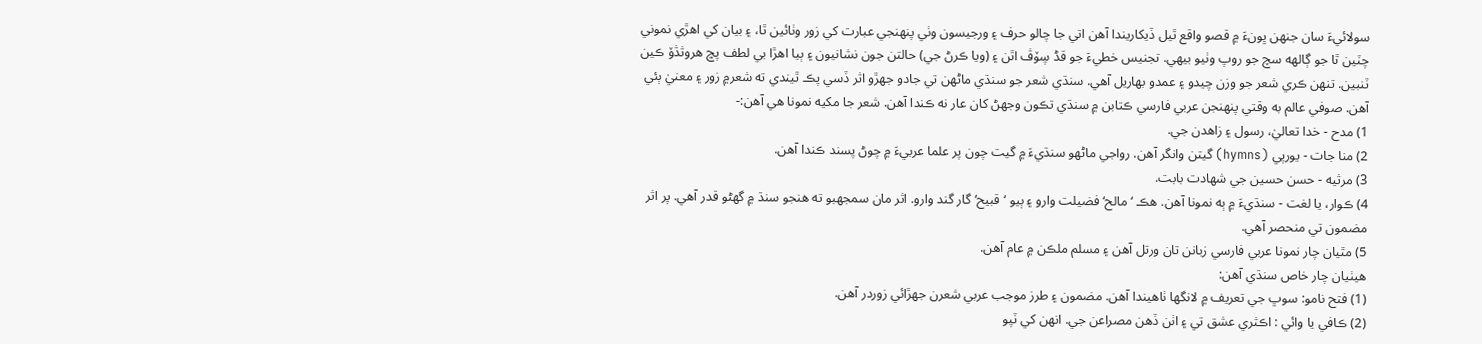سولائيءَ سان جنهن ڀونءَ ۾ قصو واقع ٿيل ڏيکاريندا آهن اتي جا چالو حرف ۽ ورجيسون وٺي پنهنجي عبارت کي زور وٺائين ٿا، ۽ بيان کي اهڙي نموني چٽين ٿا جو ڳالهه سچ جو روپ وٺيو بيهي. تجنيس خطيءَ جو قڈ ڛۆڤ اٿن ۽ (ويا ڪرڻ جي) حالتن جون نشانيون ۽ ٻيا اهڙا بي لطف پڇ هروثڎۆ ڪين ٽنبين. تنهن ڪري شعر جو وزن چيدو ۽ عمدو بهاريل آهي. سنڌي شعر جو سنڌي ماڻهن تي جادو جهڙو اثر ڏسي پڪ ٿيندي ته شعر۾ زور ۽ معنيٰ ٻئي آهن. صوفي عالم به وقتي پنهنجن عربي فارسي ڪتابن ۾ سنڌي تڪون وجهڻ کان عار نه ڪندا آهن. شعر جا مکيه نمونا هي آهن:-
1) مدح - خدا تعاليٰ، رسول ۽ زاهدن جي.
2) منا جات - يورپي (hymns) گيتن وانگر آهن. رواجي ماڻهو سنڌيءَ ۾ گيت چون پر علما عربيءَ ۾ چوڻ پسند ڪندا آهن.
3) مرثيه - حسن حسين جي شهادت بابت.
4) ڪوار، يا لغت - سنڌيءَ ۾ ٻه نمونا آهن. هڪ ‘مالح‘ فضيلت وارو ۽ ٻيو ‘قبيح‘ گار گند وارو. اثر مان سمجهبو ته هنجو سنڌ ۾ گهڻو قدر آهي. پر اثر مضمون تي منحصر آهي.
5) مٿيان چار نمونا عربي فارسي زبانن تان ورتل آهن ۽ مسلم ملڪن ۾ عام آهن.
هيٺيان چار خاص سنڌي آهن:
(1) فتح نامو: سوڀ جي تعريف ۾ لانگها ٺاهيندا آهن. مضمون ۽ طرز موجب عربي شعرن جهڙائي زوردر آهن.
(2) ڪافي يا وائي : اڪثري عشق تي ۽ اٺن ڏهن مصراعن جي. انهن کي ٽپو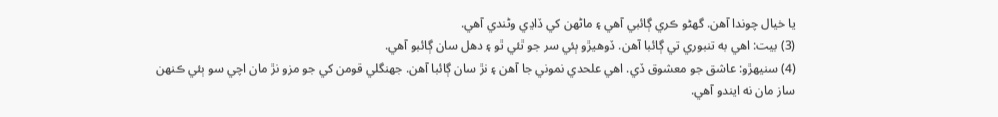يا خيال چوندا آهن. گهڻو ڪري ڳائبي آهي ۽ ماڻهن کي ڏاڍي وڻندي آهي.
(3) بيت: اهي به تنبوري تي ڳائبا آهن. ڏوهيڙو ٻئي سر جو ٿئي ٿو ۽ دهل سان ڳائبو آهي.
(4) سنيهڙو: عاشق جو معشوق ڏي. اهي علحدي نموني جا آهن ۽ نڙ سان ڳائبا آهن. جهنگلي قومن کي جو مزو نڙ مان اچي سو ٻئي ڪنهن ساز مان نه ايندو آهي.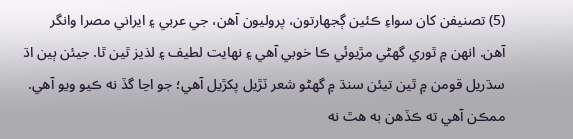(5) تصنيفن کان سواءِ ڪئين ڳجهارتون، پروليون آهن، جي عربي ۽ ايراني مصرا وانگر آهن. انهن ۾ ٿوري گهڻي مڙيوئي ڪا خوبي آهي ۽ نهايت لطيف ۽ لذيز ٿين ٿا. جيئن ٻين اڌ سڌريل قومن ۾ ٿين تيئن سنڌ ۾ گهڻو شعر ٽڙيل پکڙيل آهي؛ جو اڃا گڏ نه ڪيو ويو آهي. ممڪن آهي ته ڪڏهن به هٿ نه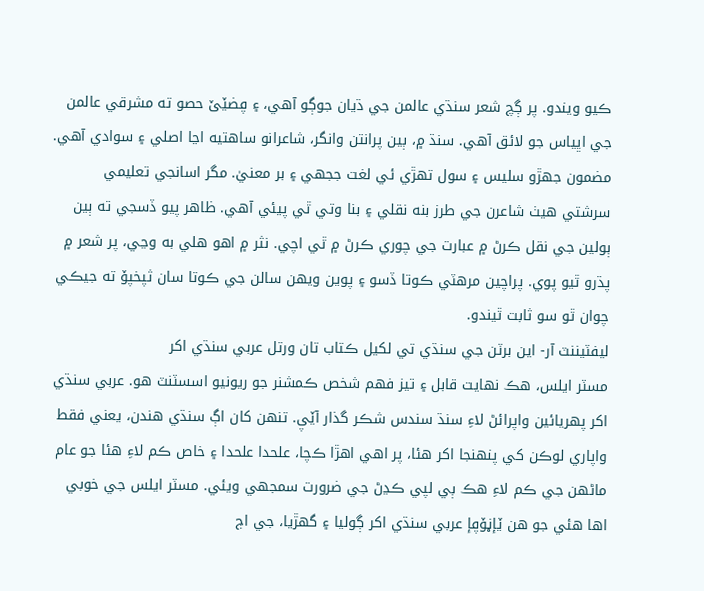ڪيو ويندو. پر ڳچ شعر سنڌي عالمن جي ڌيان جوڳو آهي، ۽ ڥضێێ حصو ته مشرقي عالمن جي اڀياس جو لائق آهي. سنڌ ۾، ٻين پرانتن وانگر، شاعرانو ساهتيه اڃا اصلي ۽ سوادي آهي. مضمون جهڙو سليس ۽ سول تهڙي ئي لغت ججهي ۽ بر معنيٰ. مگر اسانجي تعليمي سرشتي هيٺ شاعرن جي طرز بنه نقلي ۽ بنا وتي ٿي پيئي آهي. ظاهر پيو ڏسجي ته ٻين ٻولين جي نقل ڪرڻ ۾ عبارت جي چوري ڪرڻ ۾ ٿي اچي. نثر ۾ اهو هلي به وڃي، پر شعر ۾ پڌرو ٿيو پوي. پراچين مرهٽي ڪوتا ڏسو ۽ پوين ويهن سالن جي ڪوتا سان ثۑخۑۆ ته جيڪي چوان ٿو سو ثابت ٿيندو.
ليفٽيننٽ آر- اين برٽن جي سنڌي تي لکيل ڪتاب تان ورتل عربي سنڌي اکر
مسٽر ايلس، هڪ نهايت قابل ۽ تيز فهم شخص ڪمشنر جو ريونيو اسسٽنٽ هو. عربي سنڌي اکر پهريائين واپرائڻ لاءِ سنڌ سندس شڪر گذار آێۑ. تنهن کان اڳ سنڌي هندن، يعني فقط واپاري لوڪن کي پنهنجا اکر هئا، پر اهي اهڙا ڪچا، علحدا علحدا ۽ خاص ڪم لاءِ هئا جو عام ماڻهن جي ڪم لاءِ هڪ ٻي لپي ڪڍڻ جي ضرورت سمجهي ويئي. مسٽر ايلس جي خوبي اها هئي جو هن ێإڼۆڥإ عربي سنڌي اکر ڳوليا ۽ گهڙيا، جي اڄ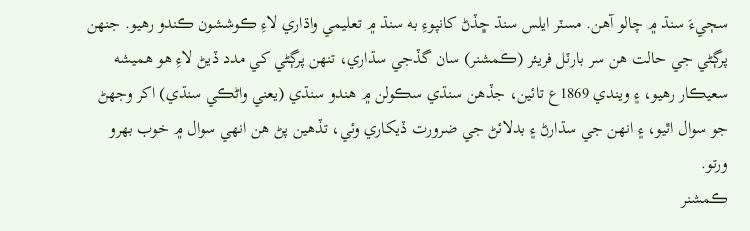سڄيءَ سنڌ ۾ چالو آهن. مسٽر ايلس سنڌ ڇڏڻ کانپوءِ به سنڌ ۾ تعليمي واڌاري لاءِ ڪوششون ڪندو رهيو. جنهن پرڳڻي جي حالت هن سر بارٽل فريئر (ڪمشنر) سان گڏجي سڌاري، تنهن پرڳڻي کي مدد ڏيڻ لاءِ هو هميشه سعيڪار رهيو، ۽ ويندي 1869ع تائين، جڏهن سنڌي سڪولن ۾ هندو سنڌي (يعني واڻڪي سنڌي) اکر وجهڻ جو سوال اٿيو، ۽ انهن جي سڌارڻ ۽ بدلائڻ جي ضرورت ڏيکاري وئي، تڏهين پڻ هن انهي سوال ۾ خوب بهرو ورتو.
ڪمشنر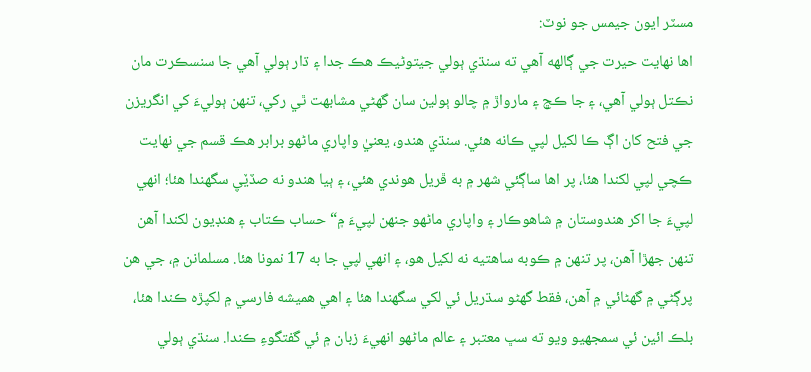مسٽر ايون جيمس جو نوٽ:
اها نهايت حيرت جي ڳالهه آهي ته سنڌي ٻولي جيتوڻيڪ هڪ جدا ۽ ڌار ٻولي آهي جا سنسڪرت مان نڪتل ٻولي آهي، ۽ جا ڪڇ ۽ مارواڙ ۾ چالو ٻولين سان گهڻي مشابهت ٿي رکي، تنهن ٻوليءَ کي انگريزن جي فتح کان اڳ ڪا لکيل لپي ڪانه هئي. سنڌي هندو، يعنيٰ واپاري ماڻهو برابر هڪ قسم جي نهايت ڪچي لپي لکندا هئا، پر اها ساڳئي شهر ۾ به ڦريل هوندي هئي، ۽ ٻيا هندو نه صڏێۑ سگهندا هئا؛ انهي لپيءَ جا اکر هندوستان ۾ شاهوڪار ۽ واپاري ماڻهو جنهن لپيءَ ۾“ حساب ڪتاب ۽ هنڊيون لکندا آهن تنهن جهڙا آهن، پر تنهن ۾ ڪوبه ساهتيه نه لکيل هو، ۽ انهي لپي جا به 17 نمونا هئا. مسلمانن ۾، جي هن پرڳڻي ۾ گهڻائي ۾ آهن، فقط گهڻو سڌريل ئي لکي سگهندا هئا ۽ اهي هميشه فارسي ۾ لکپڙه ڪندا هئا، بلڪ ائين ئي سمجهيو ويو ته سڀ معتبر ۽ عالم ماڻهو انهيءَ زبان ۾ ئي گفتگوءِ ڪندا. سنڌي ٻولي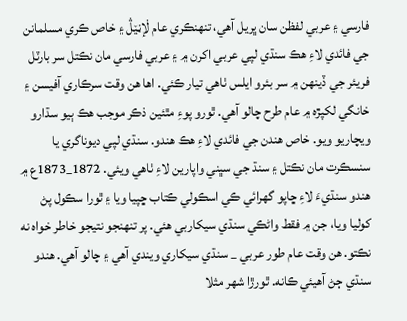فارسي ۽ عربي لفظن سان ڀريل آهي، تنهنڪري عام ڶإڼێڷ ۽ خاص ڪري مسلمانن جي فائدي لاءِ هڪ سنڌي لپي عربي اکرن ۾ ۽ عربي فارسي مان نڪتل سر بارٽل فريئر جي ڏينهن ۾ سر بئرو ايلس ٺاهي تيار ڪئي. اها هن وقت سرڪاري آفيسن ۽ خانگي لکپڙه ۾ عام طرح چالو آهي. ٿورو پوءِ مٿئين ذڪر موجب هڪ ٻيو سڌارو ويچاريو ويو. خاص هندن جي فائدي لاءِ هڪ هندو. سنڌي لپي ديوناگري يا سنسڪرت مان نڪتل ۽ سنڌ جي سڀني واپارين لاءِ ٺاهي ويئي. 1872_1873ع ۾ هندو سنڌيءَ لاءِ ڇاپو گهرائي ڪي اسڪولي ڪتاب ڇپيا ويا ۽ ٿورا سڪول پڻ کوليا ويا، جن ۾ فقط واڻڪي سنڌي سيکاربي هئي. پر تنهنجو نتيجو خاطر خواه نه نڪتو. هن وقت عام طور عربي _ سنڌي سيکاري ويندي آهي ۽ چالو آهي. هندو سنڌي ڄڻ آهيئي ڪانه. ٿورڙا شهر مثلا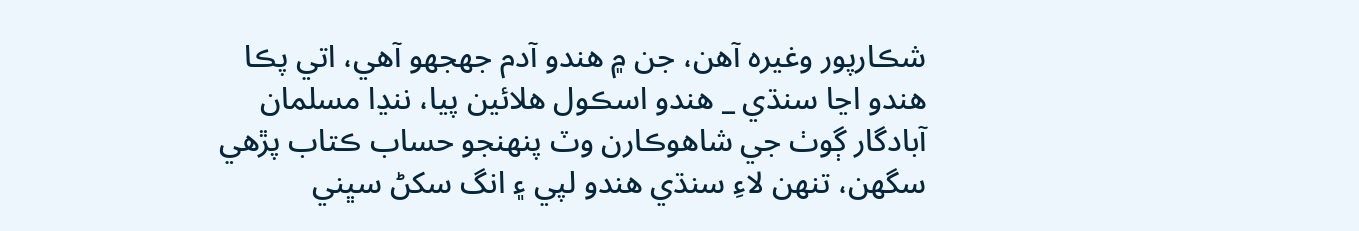شڪارپور وغيره آهن، جن ۾ هندو آدم جهجهو آهي، اتي پڪا هندو اڃا سنڌي _ هندو اسڪول هلائين پيا، ننڍا مسلمان آبادگار ڳوٺ جي شاهوڪارن وٽ پنهنجو حساب ڪتاب پڙهي سگهن، تنهن لاءِ سنڌي هندو لپي ۽ انگ سکڻ سڀني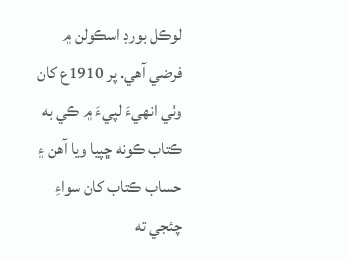لوڪل بورڊ اسڪولن ۾ فرضي آهي. پر 1910ع کان وٺي انهيءَ لپيءَ ۾ ڪي به ڪتاب ڪونه ڇپيا ويا آهن ۽ حساب ڪتاب کان سواءِ چئجي ته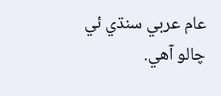عام عربي سنڌي ئي چالو آهي.